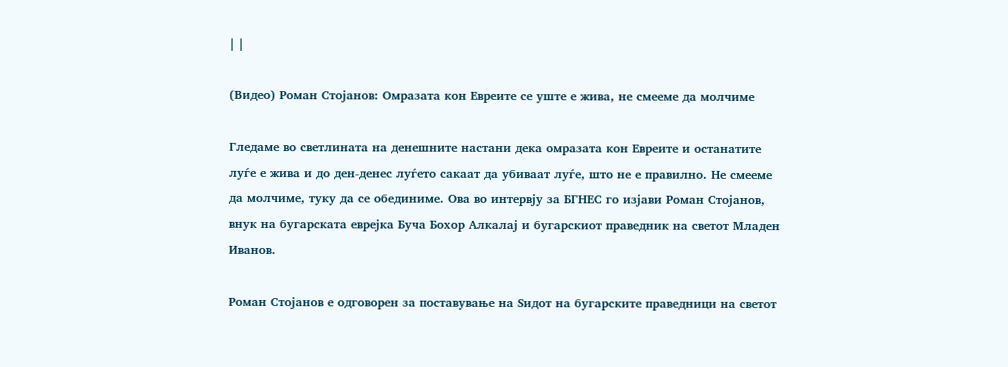| |

(Видео) Роман Стојанов: Омразата кон Евреите се уште е жива, не смееме да молчиме

Гледаме во светлината на денешните настани дека омразата кон Евреите и останатите луѓе е жива и до ден-денес луѓето сакаат да убиваат луѓе, што не е правилно. Не смееме да молчиме, туку да се обединиме. Ова во интервју за БГНЕС го изјави Роман Стојанов, внук на бугарската еврејка Буча Бохор Алкалај и бугарскиот праведник на светот Младен Иванов.

Роман Стојанов е одговорен за поставување на Ѕидот на бугарските праведници на светот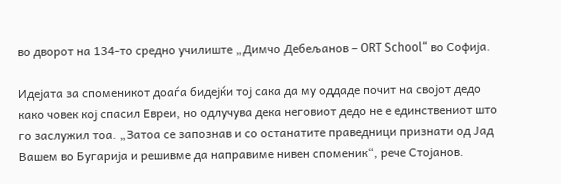во дворот на 134-то средно училиште „Димчо Дебељанов – ORT School“ во Софија.

Идејата за споменикот доаѓа бидејќи тој сака да му оддаде почит на својот дедо како човек кој спасил Евреи, но одлучува дека неговиот дедо не е единствениот што го заслужил тоа. „Затоа се запознав и со останатите праведници признати од Јад Вашем во Бугарија и решивме да направиме нивен споменик“, рече Стојанов.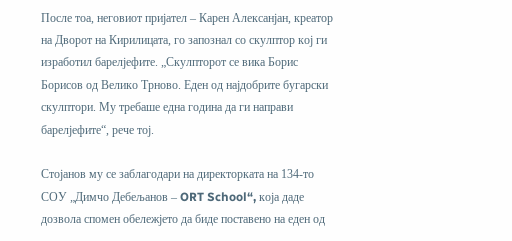После тоа, неговиот пријател – Карен Алексанјан, креатор на Дворот на Кирилицата, го запознал со скулптор кој ги изработил барелјефите. „Скулпторот се вика Борис Борисов од Велико Трново. Еден од најдобрите бугарски скулптори. Му требаше една година да ги направи барелјефите“, рече тој.

Стојанов му се заблагодари на директорката на 134-то СОУ „Димчо Дебељанов – ORT School“, која даде дозвола спомен обележјето да биде поставено на еден од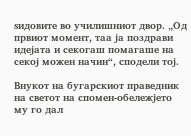ѕидовите во училишниот двор. „Од првиот момент, таа ја поздрави идејата и секогаш помагаше на секој можен начин“, сподели тој.

Внукот на бугарскиот праведник на светот на спомен-обележјето му го дал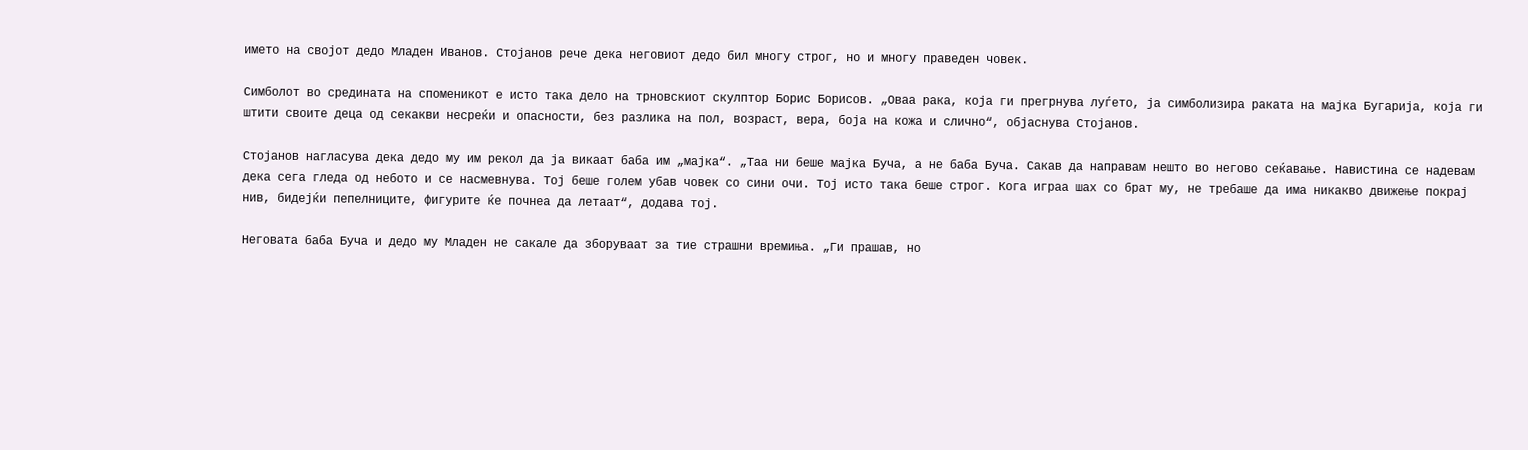името на својот дедо Младен Иванов. Стојанов рече дека неговиот дедо бил многу строг, но и многу праведен човек.

Симболот во средината на споменикот е исто така дело на трновскиот скулптор Борис Борисов. „Оваа рака, која ги прегрнува луѓето, ја симболизира раката на мајка Бугарија, која ги штити своите деца од секакви несреќи и опасности, без разлика на пол, возраст, вера, боја на кожа и слично“, објаснува Стојанов.

Стојанов нагласува дека дедо му им рекол да ја викаат баба им „мајка“. „Таа ни беше мајка Буча, а не баба Буча. Сакав да направам нешто во негово сеќавање. Навистина се надевам дека сега гледа од небото и се насмевнува. Тој беше голем убав човек со сини очи. Тој исто така беше строг. Кога играа шах со брат му, не требаше да има никакво движење покрај нив, бидејќи пепелниците, фигурите ќе почнеа да летаат“, додава тој.

Неговата баба Буча и дедо му Младен не сакале да зборуваат за тие страшни времиња. „Ги прашав, но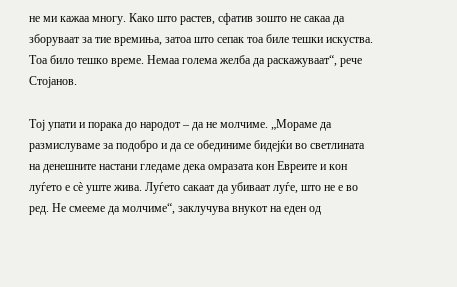не ми кажаа многу. Како што растев, сфатив зошто не сакаа да зборуваат за тие времиња, затоа што сепак тоа биле тешки искуства. Тоа било тешко време. Немаа голема желба да раскажуваат“, рече Стојанов.

Тој упати и порака до народот – да не молчиме. „Мораме да размислуваме за подобро и да се обединиме бидејќи во светлината на денешните настани гледаме дека омразата кон Евреите и кон луѓето е сè уште жива. Луѓето сакаат да убиваат луѓе, што не е во ред. Не смееме да молчиме“, заклучува внукот на еден од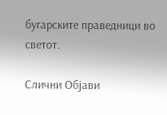бугарските праведници во светот.

Слични Објави